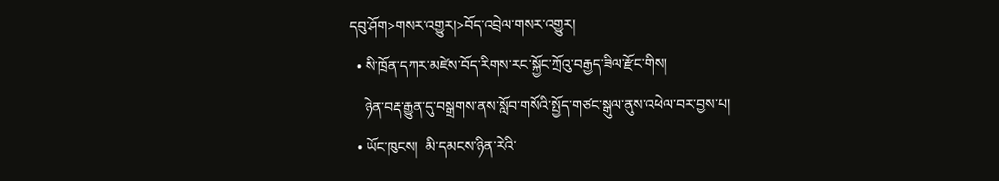དབུ་ཤོག>གསར་འགྱུར།>བོད་འབྲེལ་གསར་འགྱུར།
  • སི་ཁྲོན་དཀར་མཛེས་བོད་རིགས་རང་སྐྱོང་ཀྲོའུ་བརྒྱད་ཟིལ་རྫོང་གིས།
    ཉེན་བརྡ་རྒྱུན་དུ་བསྒྲགས་ནས་སློབ་གསོའི་སྤྱོད་གཙང་སྒུལ་ནུས་འཕེལ་བར་བྱས་པ།
  • ཡོང་ཁུངས།  མི་དམངས་ཉིན་རེའི་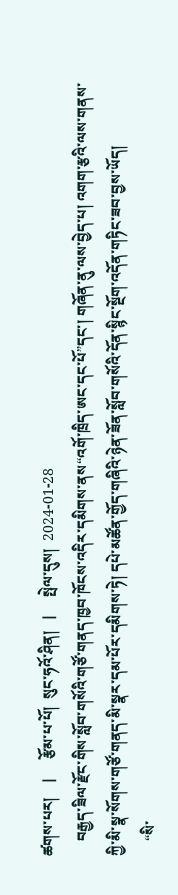ཚགས་པར།    |     རྩོམ་པ་པོ།  སུང་ཧའོ་ཤིན།   |     སྤེལ་དུས།  2024-01-28
    བརྒྱད་ཟིལ་རྫོང་གིས་སློབ་གསོའི་གཙོ་གནད་ཁྱབ་ཁོངས་འདིར་དམིགས་ནས“འགོ་ཁྲིད་ཨང་དང་པོ”དང་། གཞོན་ནུ་ལས་བྱེད་པ། འགག་རྩའི་ལས་གནས་ཀྱི་མི་སྣ་སོགས་གཙོ་གནད་མི་སྣར་དམ་པོར་དམིགས་ཏེ། དཔེ་མཚོན་གྱོད་གཞིའི་ཉེན་ཟོན་སློབ་གསོའི་དོན་སྙིང་སྔོག་འདོན་གཏིང་ཟབ་བྱས་ཡོད།
    “སི་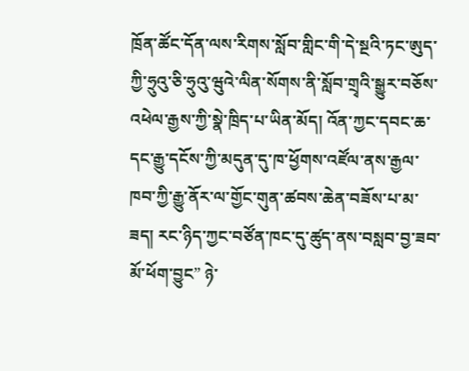ཁྲོན་ཚོང་དོན་ལས་རིགས་སློབ་གླིང་གི་དེ་སྔའི་ཏང་ཨུད་ཀྱི་ཧྲུའུ་ཅི་ཧྲུའུ་ཝུའེ་ལིན་སོགས་ནི་སློབ་གྲྭའི་སྒྱུར་བཅོས་འཕེལ་རྒྱས་ཀྱི་སྣེ་ཁྲིད་པ་ཡིན་མོད། འོན་ཀྱང་དབང་ཆ་དང་རྒྱུ་དངོས་ཀྱི་མདུན་དུ་ཁ་ཕྱོགས་འཛོལ་ནས་རྒྱལ་ཁབ་ཀྱི་རྒྱུ་ནོར་ལ་གྱོང་གུན་ཚབས་ཆེན་བཟོས་པ་མ་ཟད། རང་ཉིད་ཀྱང་བཙོན་ཁང་དུ་ཚུད་ནས་བསླབ་བྱ་ཟབ་མོ་ཕོག་བྱུང” ཉེ་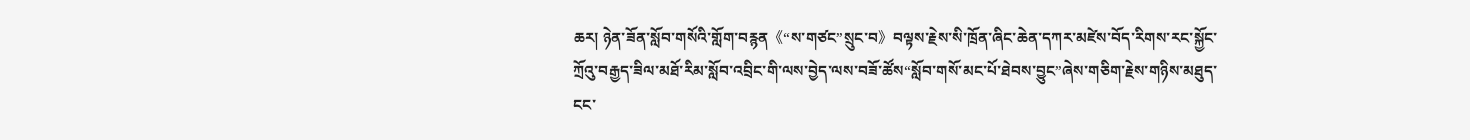ཆར། ཉེན་ཟོན་སློབ་གསོའི་གློག་བརྙན《“ས་གཙང”སྲུང་བ》བལྟས་རྗེས་སི་ཁྲོན་ཞིང་ཆེན་དཀར་མཛེས་བོད་རིགས་རང་སྐྱོང་ཀྲོའུ་བརྒྱད་ཟིལ་མཐོ་རིམ་སློབ་འབྲིང་གི་ལས་བྱེད་ལས་བཟོ་ཚོས“སློབ་གསོ་མང་པོ་ཐེབས་བྱུང”ཞེས་གཅིག་རྗེས་གཉིས་མཐུད་ངང་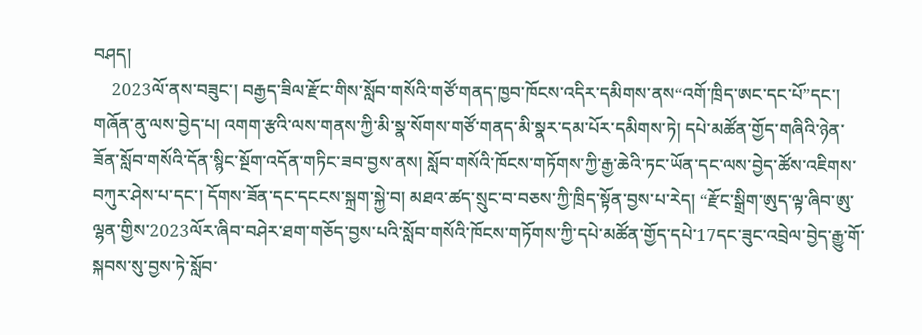བཤད།
    2023ལོ་ནས་བཟུང་། བརྒྱད་ཟིལ་རྫོང་གིས་སློབ་གསོའི་གཙོ་གནད་ཁྱབ་ཁོངས་འདིར་དམིགས་ནས“འགོ་ཁྲིད་ཨང་དང་པོ”དང་། གཞོན་ནུ་ལས་བྱེད་པ། འགག་རྩའི་ལས་གནས་ཀྱི་མི་སྣ་སོགས་གཙོ་གནད་མི་སྣར་དམ་པོར་དམིགས་ཏེ། དཔེ་མཚོན་གྱོད་གཞིའི་ཉེན་ཟོན་སློབ་གསོའི་དོན་སྙིང་སྔོག་འདོན་གཏིང་ཟབ་བྱས་ནས། སློབ་གསོའི་ཁོངས་གཏོགས་ཀྱི་རྒྱ་ཆེའི་ཏང་ཡོན་དང་ལས་བྱེད་ཚོས་འཇིགས་བཀུར་ཤེས་པ་དང་། དོགས་ཟོན་དང་དངངས་སྐྲག་སྐྱེ་བ། མཐའ་ཚད་སྲུང་བ་བཅས་ཀྱི་ཁྲིད་སྟོན་བྱས་པ་རེད། “རྫོང་སྒྲིག་ཨུད་ལྟ་ཞིབ་ཨུ་ལྷན་གྱིས་2023ལོར་ཞིབ་བཤེར་ཐག་གཅོད་བྱས་པའི་སློབ་གསོའི་ཁོངས་གཏོགས་ཀྱི་དཔེ་མཚོན་གྱོད་དཔེ་17དང་ཟུང་འབྲེལ་བྱེད་རྒྱུ་གོ་སྐབས་སུ་བྱས་ཏེ་སློབ་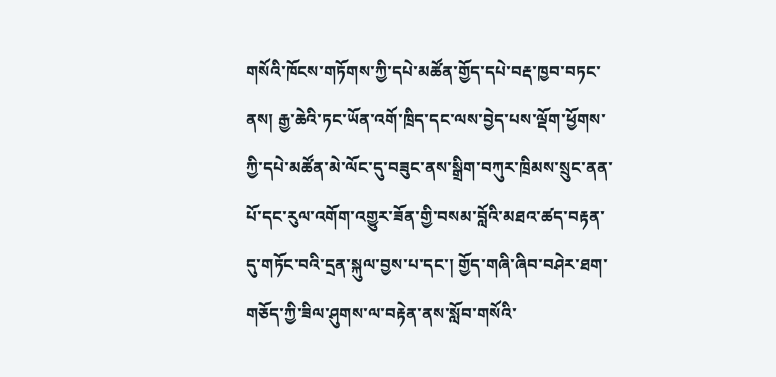གསོའི་ཁོངས་གཏོགས་ཀྱི་དཔེ་མཚོན་གྱོད་དཔེ་བརྡ་ཁྱབ་བཏང་ནས། རྒྱ་ཆེའི་ཏང་ཡོན་འགོ་ཁྲིད་དང་ལས་བྱེད་པས་ལྡོག་ཕྱོགས་ཀྱི་དཔེ་མཚོན་མེ་ལོང་དུ་བཟུང་ནས་སྒྲིག་བཀུར་ཁྲིམས་སྲུང་ནན་པོ་དང་རུལ་འགོག་འགྱུར་ཟོན་གྱི་བསམ་བློའི་མཐའ་ཚད་བརྟན་དུ་གཏོང་བའི་དྲན་སྐུལ་བྱས་པ་དང་། གྱོད་གཞི་ཞིབ་བཤེར་ཐག་གཅོད་ཀྱི་ཟིལ་ཤུགས་ལ་བརྟེན་ནས་སློབ་གསོའི་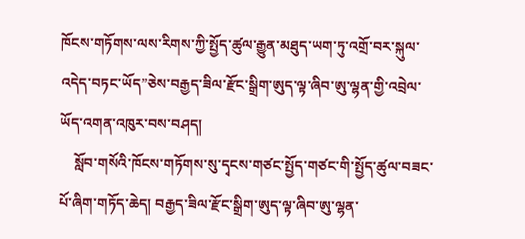ཁོངས་གཏོགས་ལས་རིགས་ཀྱི་སྤྱོད་ཚུལ་རྒྱུན་མཐུད་ཡག་ཏུ་འགྲོ་བར་སྐུལ་འདེད་བཏང་ཡོད”ཅེས་བརྒྱད་ཟིལ་རྫོང་སྒྲིག་ཨུད་ལྟ་ཞིབ་ཨུ་ལྷན་གྱི་འབྲེལ་ཡོད་འགན་འཁུར་བས་བཤད།
    སློབ་གསོའི་ཁོངས་གཏོགས་སུ་དྭངས་གཙང་སྤྱོད་གཙང་གི་སྤྱོད་ཚུལ་བཟང་པོ་ཞིག་གཏོད་ཆེད། བརྒྱད་ཟིལ་རྫོང་སྒྲིག་ཨུད་ལྟ་ཞིབ་ཨུ་ལྷན་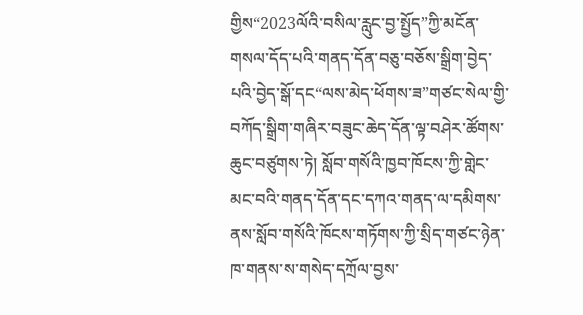གྱིས“2023ལོའི་བསིལ་རླུང་བྱ་སྤྱོད”ཀྱི་མངོན་གསལ་དོད་པའི་གནད་དོན་བཅུ་བཅོས་སྒྲིག་བྱེད་པའི་བྱེད་སྒོ་དང“ལས་མེད་ཕོགས་ཟ”གཙང་སེལ་གྱི་བཀོད་སྒྲིག་གཞིར་བཟུང་ཆེད་དོན་ལྟ་བཤེར་ཚོགས་ཆུང་བཙུགས་ཏེ། སློབ་གསོའི་ཁྱབ་ཁོངས་ཀྱི་གླེང་མང་བའི་གནད་དོན་དང་དཀའ་གནད་ལ་དམིགས་ནས་སློབ་གསོའི་ཁོངས་གཏོགས་ཀྱི་སྲིད་གཙང་ཉེན་ཁ་གནས་ས་གསེད་དཀྲོལ་བྱས་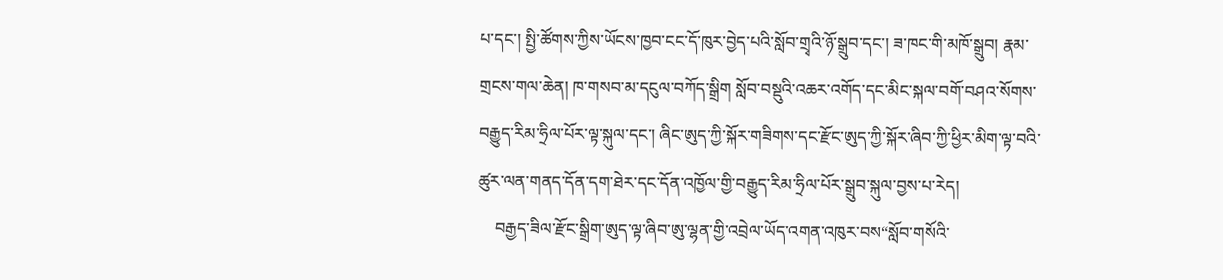པ་དང་། སྤྱི་ཚོགས་ཀྱིས་ཡོངས་ཁྱབ་ངང་དོ་ཁུར་བྱེད་པའི་སློབ་གྲྭའི་ཉོ་སྒྲུབ་དང་། ཟ་ཁང་གི་མཁོ་སྒྲུབ། རྣམ་གྲངས་གལ་ཆེན། ཁ་གསབ་མ་དངུལ་བཀོད་སྒྲིག སློབ་བསྡུའི་འཆར་འགོད་དང་མིང་སྐལ་བགོ་བཤའ་སོགས་བརྒྱུད་རིམ་ཧྲིལ་པོར་ལྟ་སྐུལ་དང་། ཞིང་ཨུད་ཀྱི་སྐོར་གཟིགས་དང་རྫོང་ཨུད་ཀྱི་སྐོར་ཞིབ་ཀྱི་ཕྱིར་མིག་ལྟ་བའི་ཚུར་ལན་གནད་དོན་དག་ཐེར་དང་དོན་འཁྱོལ་གྱི་བརྒྱུད་རིམ་ཧྲིལ་པོར་སྒྲུབ་སྐུལ་བྱས་པ་རེད།
    བརྒྱད་ཟིལ་རྫོང་སྒྲིག་ཨུད་ལྟ་ཞིབ་ཨུ་ལྷན་གྱི་འབྲེལ་ཡོད་འགན་འཁུར་བས“སློབ་གསོའི་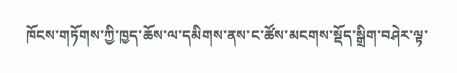ཁོངས་གཏོགས་ཀྱི་ཁྱད་ཆོས་ལ་དམིགས་ནས་ང་ཚོས་མངགས་སྡོད་སྒྲིག་བཤེར་ལྟ་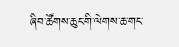ཞིབ་ཚོགས་ཆུང་གི་ལེགས་ཆ་གང་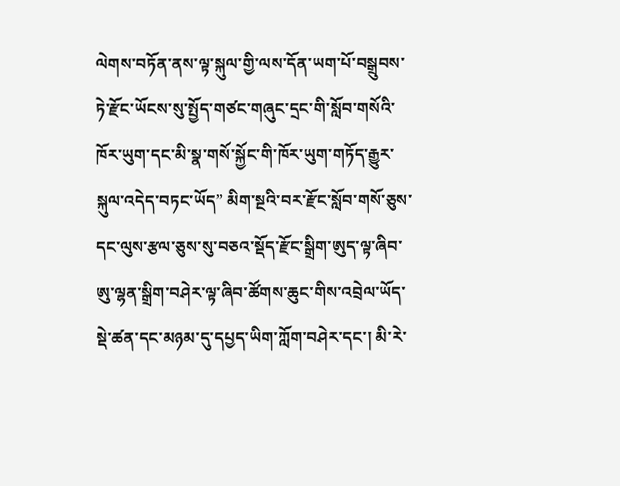ལེགས་བཏོན་ནས་ལྟ་སྐུལ་གྱི་ལས་དོན་ཡག་པོ་བསྒྲུབས་ཏེ་རྫོང་ཡོངས་སུ་སྤྱོད་གཙང་གཞུང་དྲང་གི་སློབ་གསོའི་ཁོར་ཡུག་དང་མི་སྣ་གསོ་སྐྱོང་གི་ཁོར་ཡུག་གཏོད་རྒྱུར་སྐུལ་འདེད་བཏང་ཡོད” མིག་སྔའི་བར་རྫོང་སློབ་གསོ་ཅུས་དང་ལུས་རྩལ་ཅུས་སུ་བཅའ་སྡོད་རྫོང་སྒྲིག་ཨུད་ལྟ་ཞིབ་ཨུ་ལྷན་སྒྲིག་བཤེར་ལྟ་ཞིབ་ཚོགས་ཆུང་གིས་འབྲེལ་ཡོད་སྡེ་ཚན་དང་མཉམ་དུ་དཔྱད་ཡིག་ཀློག་བཤེར་དང་། མི་རེ་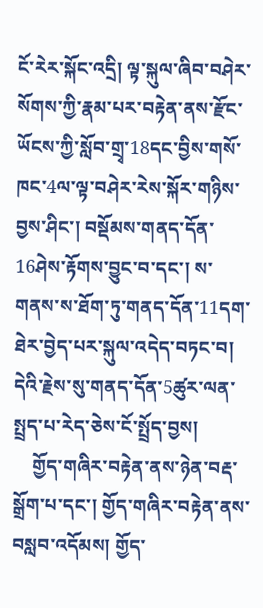ངོ་རེར་སྐོང་འདྲི། ལྟ་སྐུལ་ཞིབ་བཤེར་སོགས་ཀྱི་རྣམ་པར་བརྟེན་ནས་རྫོང་ཡོངས་ཀྱི་སློབ་གྲྭ་18དང་བྱིས་གསོ་ཁང་4ལ་ལྟ་བཤེར་རེས་སྐོར་གཉིས་བྱས་ཤིང་། བསྡོམས་གནད་དོན་16ཤེས་རྟོགས་བྱུང་བ་དང་། ས་གནས་ས་ཐོག་ཏུ་གནད་དོན་11དག་ཐེར་བྱེད་པར་སྐུལ་འདེད་བཏང་བ། དེའི་རྗེས་སུ་གནད་དོན་5ཚུར་ལན་སྤྲད་པ་རེད་ཅེས་ངོ་སྤྲོད་བྱས།
    གྱོད་གཞིར་བརྟེན་ནས་ཉེན་བརྡ་སྒྲོག་པ་དང་། གྱོད་གཞིར་བརྟེན་ནས་བསླབ་འདོམས། གྱོད་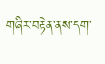གཞིར་བརྟེན་ནས་དག་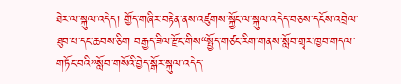ཐེར་ལ་སྐུལ་འདེད། གྱོད་གཞིར་བརྟེན་ནས་འཛུགས་སྐྱོང་ལ་སྐུལ་འདེད་བཅས་དངོས་འབྲེལ་ཐུབ་པ་དང་ཆབས་ཅིག བརྒྱད་ཟིལ་རྫོང་གིས“སྤྱོད་གཙང་རིག་གནས་སློབ་གྲྭར་ཁྱབ་གདལ་གཏོང་བའི”སློབ་གསོའི་བྱེད་སྒོར་སྐུལ་འདེད་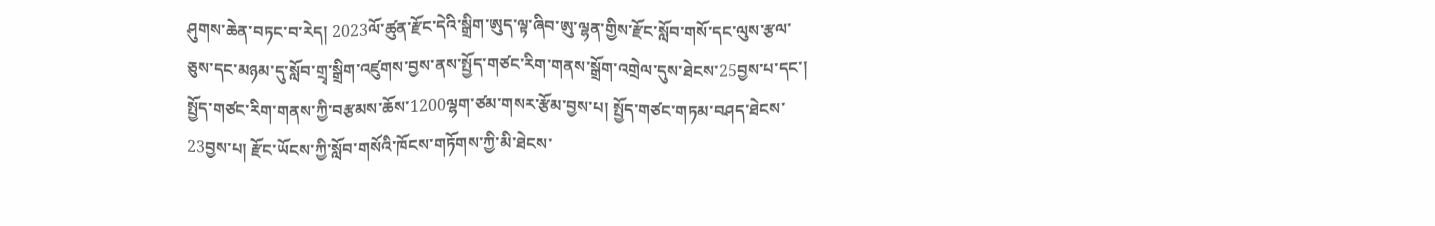ཤུགས་ཆེན་བཏང་བ་རེད། 2023ལོ་ཚུན་རྫོང་དེའི་སྒྲིག་ཨུད་ལྟ་ཞིབ་ཨུ་ལྷན་གྱིས་རྫོང་སློབ་གསོ་དང་ལུས་རྩལ་ཅུས་དང་མཉམ་དུ་སློབ་གྲྭ་སྒྲིག་འཛུགས་བྱས་ནས་སྤྱོད་གཙང་རིག་གནས་སྒྲོག་འགྲེལ་དུས་ཐེངས་25བྱས་པ་དང་། སྤྱོད་གཙང་རིག་གནས་ཀྱི་བརྩམས་ཆོས་1200ལྷག་ཙམ་གསར་རྩོམ་བྱས་པ། སྤྱོད་གཙང་གཏམ་བཤད་ཐེངས་23བྱས་པ། རྫོང་ཡོངས་ཀྱི་སློབ་གསོའི་ཁོངས་གཏོགས་ཀྱི་མི་ཐེངས་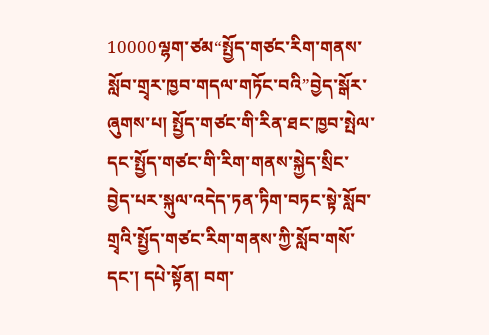10000ལྷག་ཙམ“སྤྱོད་གཙང་རིག་གནས་སློབ་གྲྭར་ཁྱབ་གདལ་གཏོང་བའི”བྱེད་སྒོར་ཞུགས་པ། སྤྱོད་གཙང་གི་རིན་ཐང་ཁྱབ་སྤེལ་དང་སྤྱོད་གཙང་གི་རིག་གནས་སྐྱེད་སྲིང་བྱེད་པར་སྐུལ་འདེད་ཏན་ཏིག་བཏང་སྟེ་སློབ་གྲྭའི་སྤྱོད་གཙང་རིག་གནས་ཀྱི་སློབ་གསོ་དང་། དཔེ་སྟོན། བག་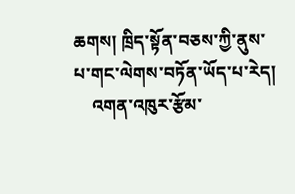ཆགས། ཁྲིད་སྟོན་བཅས་ཀྱི་ནུས་པ་གང་ལེགས་བཏོན་ཡོད་པ་རེད།
    འགན་འཁུར་རྩོམ་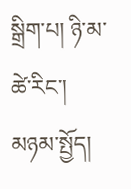སྒྲིག་པ། ཉི་མ་ཚེ་རིང་།
མཉམ་སྤྱོད།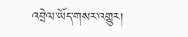འབྲེལ་ཡོད་གསར་འགྱུར།